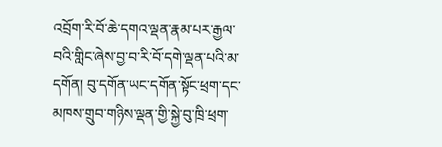འབྲོག་རི་བོ་ཆེ་དགའ་ལྡན་རྣམ་པར་རྒྱལ་བའི་གླིང་ཞེས་བྱ་བ་རི་བོ་དགེ་ལྡན་པའི་མ་དགོན། བུ་དགོན་ཡང་དགོན་སྟོང་ཕྲག་དང་མཁས་གྲུབ་གཉིས་ལྡན་གྱི་སྐྱེ་བུ་ཁྲི་ཕྲག་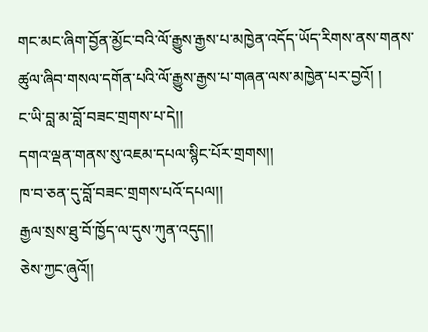གང་མང་ཞིག་བྱོན་མྱོང་བའི་ལོ་རྒྱུས་རྒྱས་པ་མཁྱེན་འདོད་ཡོད་རིགས་ནས་གནས་ཚུལ་ཞིབ་གསལ་དགོན་པའི་ལོ་རྒྱུས་རྒྱས་པ་གཞན་ལས་མཁྱེན་པར་བྱའོ། །
ང་ཡི་བླ་མ་བློ་བཟང་གྲགས་པ་དེ།།
དགའ་ལྡན་གནས་སུ་འཇམ་དཔལ་སྙིང་པོར་གྲགས།།
ཁ་བ་ཅན་དུ་བློ་བཟང་གྲགས་པའོ་དཔལ།།
རྒྱལ་སྲས་ཐུ་བོ་ཁྱོད་ལ་དུས་ཀུན་འདུད།།
ཅེས་ཀྱང་ཞུའོ།།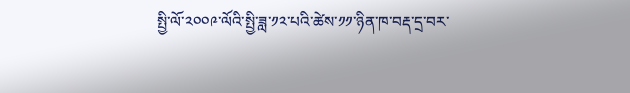སྤྱི་ལོ་༢༠༠༩་ལོའི་སྤྱི་ཟླ་༡༢་པའི་ཚེས་༡༡་ཉིན་ཁ་བརྡ་དྲ་བར་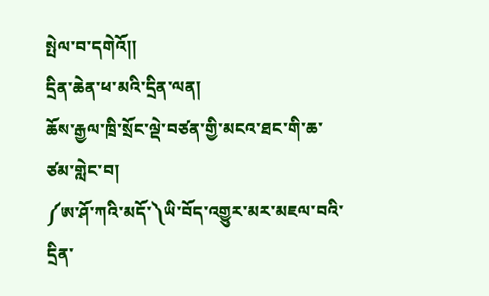སྤེལ་བ་དགེའོ།།
དྲིན་ཆེན་ཕ་མའི་དྲིན་ལན།
ཆོས་རྒྱལ་ཁྲི་སྲོང་ལྡེ་བཙན་གྱི་མངའ་ཐང་གི་ཆ་ཙམ་གླེང་བ།
༼ཨ་ཤོ་ཀའི་མདོ་༽ཡི་བོད་འགྱུར་མར་མཇལ་བའི་དྲིན་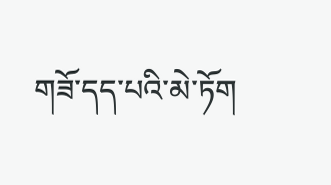གཟོ་དད་པའི་མེ་ཏོག